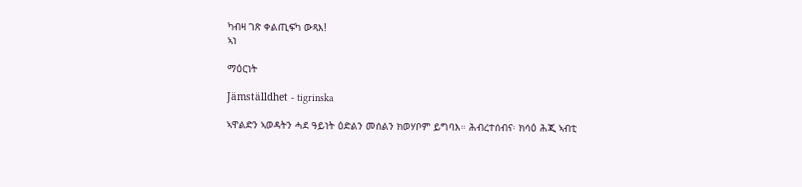ካብዛ ገጽ ቀልጢፍካ ውጻእ!
ኣነ

ማዕርነት

Jämställdhet - tigrinska

ኣዋልድን ኣወዳትን ሓደ ዓይነት ዕድልን መሰልን ክወሃቦም ይግባእ። ሕብረተሰብና፡ ክሳዕ ሕጂ ኣብቲ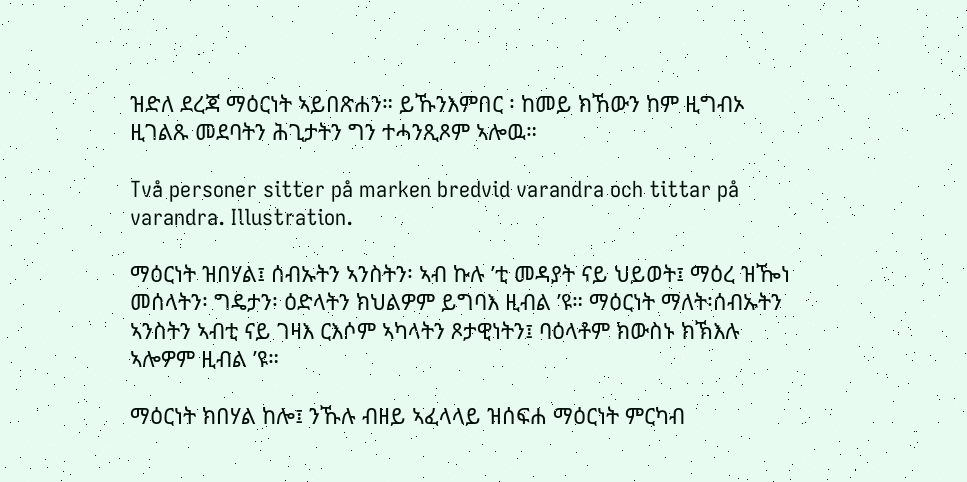ዝድለ ደረጃ ማዕርነት ኣይበጽሐን። ይኹንእምበር ፡ ከመይ ክኸውን ከም ዚግብኦ ዚገልጹ መደባትን ሕጊታትን ግን ተሓንጺጾም ኣሎዉ።

Två personer sitter på marken bredvid varandra och tittar på varandra. Illustration.

ማዕርነት ዝበሃል፤ ሰብኡትን ኣንስትን፡ ኣብ ኩሉ ’ቲ መዳያት ናይ ህይወት፤ ማዕረ ዝዀነ መሰላትን፡ ግዴታን፡ ዕድላትን ክህልዎም ይግባእ ዚብል ’ዩ። ማዕርነት ማለት፡ሰብኡትን ኣንስትን ኣብቲ ናይ ገዛእ ርእሶም ኣካላትን ጾታዊነትን፤ ባዕላቶም ክውስኑ ክኽእሉ ኣሎዎም ዚብል ’ዩ።

ማዕርነት ክበሃል ከሎ፤ ንኹሉ ብዘይ ኣፈላላይ ዝሰፍሐ ማዕርነት ምርካብ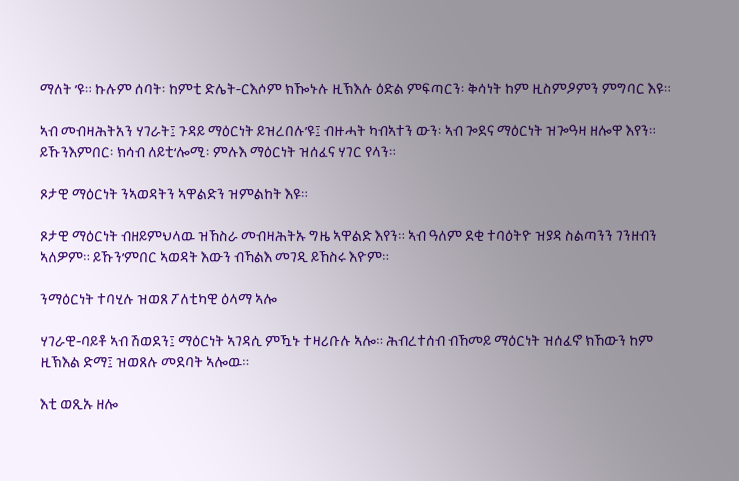ማለት ’ዩ። ኩሉም ሰባት፡ ከምቲ ድሌት-ርእሶም ክዀኑሉ ዚኽእሉ ዕድል ምፍጣርን፡ ቅሳነት ከም ዚስምዖምን ምግባር እዩ።

ኣብ መብዛሕትአን ሃገራት፤ ጉዳይ ማዕርነት ይዝረበሉ’ዩ፤ ብዙሓት ካብኣተን ውን፡ ኣብ ጐደና ማዕርነት ዝጐዓዛ ዘሎዋ እየን። ይኹንእምበር፡ ክሳብ ለይቲ‘ሎሚ፡ ምሉእ ማዕርነት ዝሰፈና ሃገር የላን።

ጾታዊ ማዕርነት ንኣወዳትን ኣዋልድን ዝምልከት እዩ።

ጾታዊ ማዕርነት ብዘይምህላዉ ዝኸስራ መብዛሕትኡ ግዜ ኣዋልድ እየን። ኣብ ዓለም ደቂ ተባዕትዮ ዝያዳ ስልጣንን ገንዘብን ኣለዎም። ይኹን’ምበር ኣወዳት እውን ብኻልእ መገዲ ይኸስሩ እዮም።

ንማዕርነት ተባሂሉ ዝወጸ ፖለቲካዊ ዕላማ ኣሎ

ሃገራዊ-ባይቶ ኣብ ሽወደን፤ ማዕርነት ኣገዳሲ ምዃኑ ተዛሪቡሉ ኣሎ። ሕብረተሰብ ብኸመይ ማዕርነት ዝሰፈኖ ክኸውን ከም ዚኽእል ድማ፤ ዝወጸሉ መደባት ኣሎዉ።

እቲ ወጺኡ ዘሎ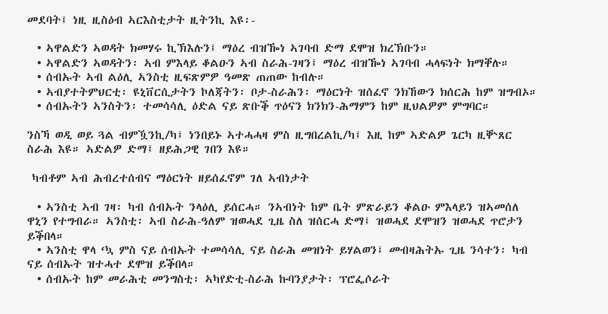መደባት፤ ነዚ ዚስዕብ ኣርእስቲታት ዚትንኪ እዩ፡-

  • ኣዋልድን ኣወዳት ክመሃሩ ኪኽእሉን፤ ማዕረ ብዝዀነ ኣገባብ ድማ ደሞዝ ክረኽቡን።
  • ኣዋልድን ኣወዳትን፡ ኣብ ምእላይ ቆልዑን ኣብ ስራሕ-ገዛን፤ ማዕረ ብዝዀነ ኣገባብ ሓላፍነት ክማቐሉ።
  • ሰብኡት ኣብ ልዕሊ ኣንስቲ ዚፍጽምዎ ዓመጽ ጠጠው ከብሉ።
  • ኣብያተትምህርቲ፡ ዩኒቨርሲታትን ኮለጃትን፡ ቦታ-ስራሕን፡ ማዕርነት ዝሰፈኖ ንክኸውን ክሰርሕ ከም ዝግብኦ።
  • ሰብኡትን ኣንስትን፡ ተመሳሳሊ ዕድል ናይ ጽቡቕ ጥዕናን ክንክን-ሕማምን ከም ዚህልዎም ምግባር።

ንስኻ ወዲ ወይ ጓል ብምዃንኪ/ካ፤ ነንበይኑ ኣተሓሓዛ ምስ ዚግበረልኪ/ካ፤ እዚ ከም ኣድልዎ ጌርካ ዚቝጸር ስራሕ እዩ። ኣድልዎ ድማ፤ ዘይሕጋዊ ገበን እዩ።

 ካብቶም ኣብ ሕብረተሰብና ማዕርነት ዘይሰፈኖም ገለ ኣብነታት

  • ኣንስቲ ኣብ ገዛ፡ ካብ ሰብኡት ንላዕሊ ይሰርሓ። ንኣብነት ከም ቤት ምጽራይን ቆልዑ ምእላይን ዝኣመሰለ ዋኒን የተግብራ። ኣንስቲ፡ ኣብ ስራሕ-ዓለም ዝወሓደ ጊዜ ስለ ዝሰርሓ ድማ፤ ዝወሓደ ደሞዝን ዝወሓደ ጥሮታን ይቕበላ።
  • ኣንስቲ ዋላ ‘ኳ ምስ ናይ ሰብኡት ተመሳሳሊ ናይ ስራሕ መዝነት ይሃልወን፤ መብዛሕትኡ ጊዜ ንሳተን፡ ካብ ናይ ሰብኡት ዝተሓተ ደሞዝ ይቕበላ።
  • ሰብኡት ከም መራሕቲ መንግስቲ፡ ኣካየድቲ-ስራሕ ኩባንያታት፡ ፕሮፌሶራት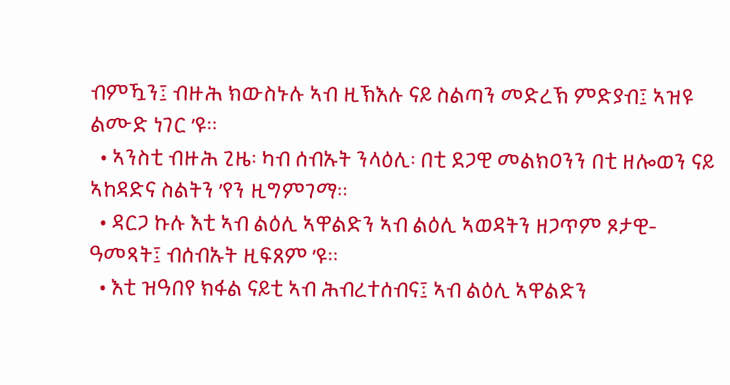ብምዃን፤ ብዙሕ ክውስኑሉ ኣብ ዚኽእሉ ናይ ስልጣን መድረኽ ምድያብ፤ ኣዝዩ ልሙድ ነገር ’ዩ።
  • ኣንስቲ ብዙሕ ጊዜ፡ ካብ ሰብኡት ንላዕሊ፡ በቲ ደጋዊ መልክዐንን በቲ ዘሎወን ናይ ኣከዳድና ስልትን ’የን ዚግምገማ።
  • ዳርጋ ኩሉ እቲ ኣብ ልዕሊ ኣዋልድን ኣብ ልዕሊ ኣወዳትን ዘጋጥም ጾታዊ-ዓመጻት፤ ብሰብኡት ዚፍጸም ’ዩ።
  • እቲ ዝዓበየ ክፋል ናይቲ ኣብ ሕብረተሰብና፤ ኣብ ልዕሊ ኣዋልድን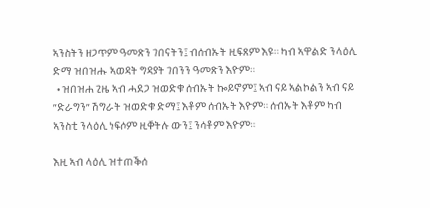ኣንስትን ዘጋጥም ዓመጽን ገበናትን፤ ብሰብኡት ዚፍጸም እዩ። ካብ ኣዋልድ ንላዕሊ ድማ ዝበዝሑ ኣወዳት ግዳያት ገበንን ዓመጽን እዮም።
  • ዝበዝሐ ጊዜ ኣብ ሓደጋ ዝወድቁ ሰብኡት ኰይኖም፤ ኣብ ናይ ኣልኮልን ኣብ ናይ ”ድራግን” ሽግራት ዝወድቁ ድማ፤ እቶም ሰብኡት እዮም። ሰብኡት እቶም ካብ ኣንስቲ ንላዕሊ ነፍሶም ዚቐትሉ ውን፤ ንሳቶም እዮም።

እዚ ኣብ ላዕሊ ዝተጠቕሰ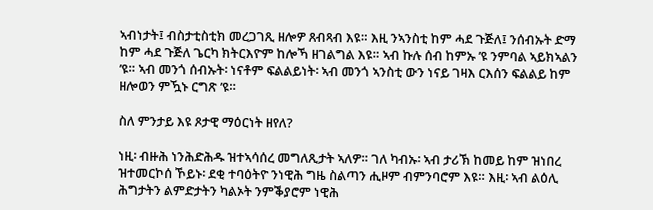ኣብነታት፤ ብስታቲስቲክ መረጋገጺ ዘሎዎ ጸብጻብ እዩ። እዚ ንኣንስቲ ከም ሓደ ጉጅለ፤ ንሰብኡት ድማ ከም ሓደ ጉጅለ ጌርካ ክትርእዮም ከሎኻ ዘገልግል እዩ። ኣብ ኩሉ ሰብ ከምኡ ’ዩ ንምባል ኣይክኣልን ’ዩ። ኣብ መንጎ ሰብኡት፡ ነናቶም ፍልልይነት፡ ኣብ መንጎ ኣንስቲ ውን ነናይ ገዛእ ርእሰን ፍልልይ ከም ዘሎወን ምዃኑ ርግጽ ’ዩ።

ስለ ምንታይ እዩ ጾታዊ ማዕርነት ዘየለ?

ነዚ፡ ብዙሕ ነንሕድሕዱ ዝተኣሳሰረ መግለጺታት ኣለዎ። ገለ ካብኡ፡ ኣብ ታሪኽ ከመይ ከም ዝነበረ ዝተመርኮሰ ኾይኑ፡ ደቂ ተባዕትዮ ንነዊሕ ግዜ ስልጣን ሒዞም ብምንባሮም እዩ። እዚ፡ ኣብ ልዕሊ ሕግታትን ልምድታትን ካልኦት ንምቕያሮም ነዊሕ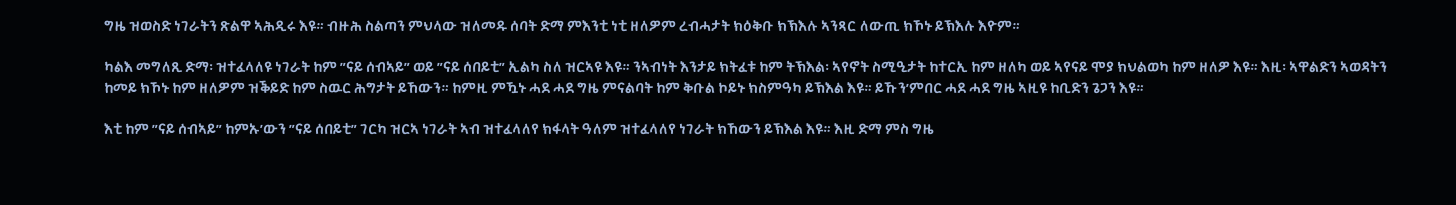ግዜ ዝወስድ ነገራትን ጽልዋ ኣሕዲሩ እዩ። ብዙሕ ስልጣን ምህላው ዝለመዱ ሰባት ድማ ምእንቲ ነቲ ዘለዎም ረብሓታት ክዕቅቡ ክኽእሉ ኣንጻር ለውጢ ክኾኑ ይኽእሉ እዮም።

ካልእ መግለጺ ድማ፡ ዝተፈላለዩ ነገራት ከም ”ናይ ሰብኣይ” ወይ ”ናይ ሰበይቲ” ኢልካ ስለ ዝርኣዩ እዩ። ንኣብነት እንታይ ክትፈቱ ከም ትኽእል፡ ኣየኖት ስሚዒታት ከተርኢ ከም ዘለካ ወይ ኣየናይ ሞያ ክህልወካ ከም ዘለዎ እዩ። እዚ፡ ኣዋልድን ኣወዳትን ከመይ ክኾኑ ከም ዘለዎም ዝቕይድ ከም ስዉር ሕግታት ይኸውን። ከምዚ ምዃኑ ሓደ ሓደ ግዜ ምናልባት ከም ቅቡል ኮይኑ ክስምዓካ ይኽእል እዩ። ይኹን’ምበር ሓደ ሓደ ግዜ ኣዚዩ ከቢድን ጌጋን እዩ።

እቲ ከም ”ናይ ሰብኣይ” ከምኡ’ውን ”ናይ ሰበይቲ” ገርካ ዝርኣ ነገራት ኣብ ዝተፈላለየ ክፋላት ዓለም ዝተፈላለየ ነገራት ክኸውን ይኽእል እዩ። እዚ ድማ ምስ ግዜ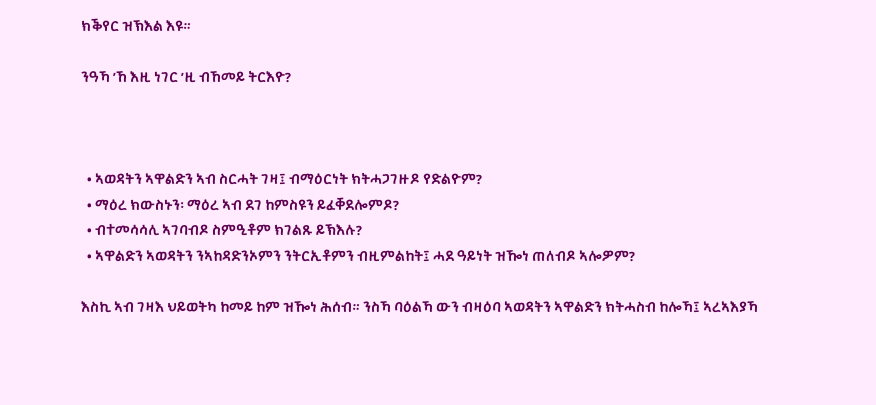ክቕየር ዝኽእል እዩ።

ንዓኻ ’ኸ እዚ ነገር ’ዚ ብኸመይ ትርእዮ?



  • ኣወዳትን ኣዋልድን ኣብ ስርሓት ገዛ፤ ብማዕርነት ክትሓጋገዙዶ የድልዮም?
  • ማዕረ ክውስኑን፡ ማዕረ ኣብ ደገ ከምስዩን ይፈቐደሎምዶ?
  • ብተመሳሳሊ ኣገባብዶ ስምዒቶም ክገልጹ ይኽእሉ?
  • ኣዋልድን ኣወዳትን ንኣከዳድንኦምን ንትርኢቶምን ብዚምልከት፤ ሓደ ዓይነት ዝዀነ ጠለብዶ ኣሎዎም?

እስኪ ኣብ ገዛእ ህይወትካ ከመይ ከም ዝዀነ ሕሰብ። ንስኻ ባዕልኻ ውን ብዛዕባ ኣወዳትን ኣዋልድን ክትሓስብ ከሎኻ፤ ኣረኣእያኻ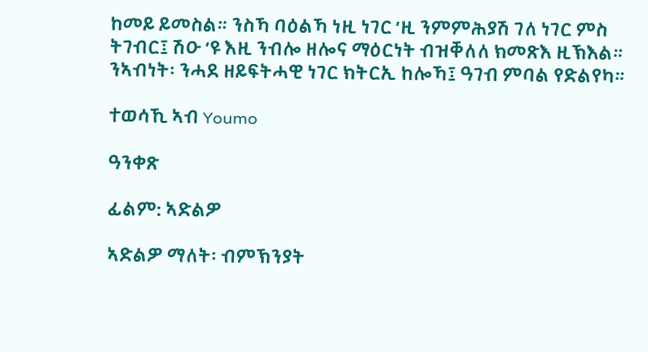ከመይ ይመስል። ንስኻ ባዕልኻ ነዚ ነገር ’ዚ ንምምሕያሽ ገለ ነገር ምስ ትገብር፤ ሽዑ ’ዩ እዚ ንብሎ ዘሎና ማዕርነት ብዝቐለለ ክመጽእ ዚኽእል። ንኣብነት፡ ንሓደ ዘይፍትሓዊ ነገር ክትርኢ ከሎኻ፤ ዓገብ ምባል የድልየካ።

ተወሳኺ ኣብ Youmo

ዓንቀጽ

ፊልም: ኣድልዎ

ኣድልዎ ማለት፡ ብምኽንያት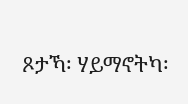ጾታኻ፡ ሃይማኖትካ፡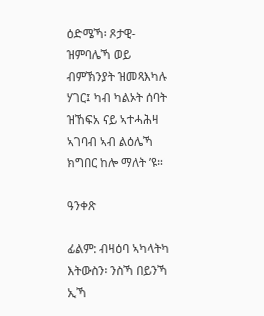ዕድሜኻ፡ ጾታዊ-ዝምባሌኻ ወይ ብምኽንያት ዝመጻእካሉ ሃገር፤ ካብ ካልኦት ሰባት ዝኸፍአ ናይ ኣተሓሕዛ ኣገባብ ኣብ ልዕሌኻ ክግበር ከሎ ማለት ’ዩ።

ዓንቀጽ

ፊልም: ብዛዕባ ኣካላትካ እትውስን፡ ንስኻ በይንኻ ኢኻ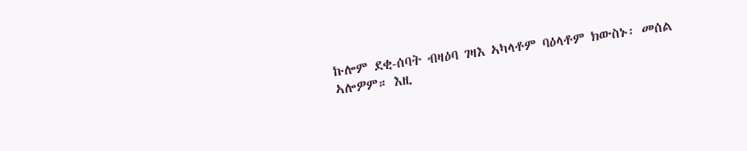ኩሎም ደቂ-ሰባት ብዛዕባ ገዛእ ኣካላቶም ባዕላቶም ክውስኑ፡ መሰል ኣሎዎም። እዚ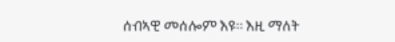ሰብኣዊ መሰሎም እዩ። እዚ ማለት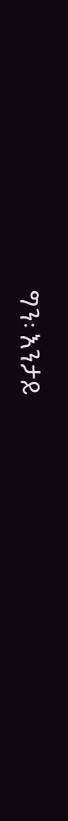ግን፡ እንታይ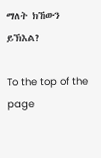ማለት ክኸውን ይኽእል?

To the top of the page